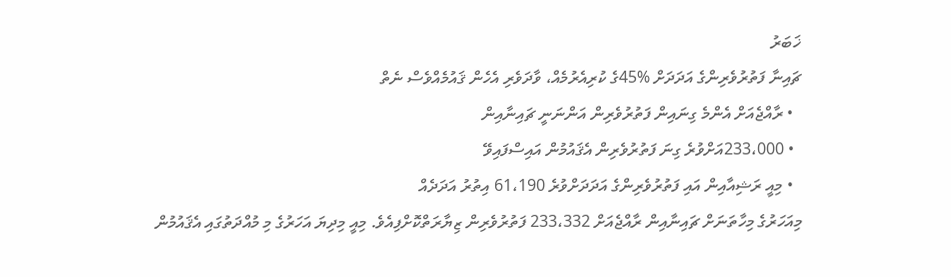ޚަބަރު
ޗައިނާ ފަތުރުވެރިންގެ އަދަދަށް %45ގެ ކުރިއެރުމެއް، ވާދަވެރި އެހެން ޤައުމެއްވެސް ނެތް
  • ރާއްޖެއަށް އެންމެ ގިނައިން ފަތުރުވެރިން އަންނަނީ ޗައިނާއިން
  • 233،000އަށްވުރެ ގިނަ ފަތުރުވެރިން އެޤައުމުން އައިސްފައިވޭ
  • މިއީ ރަޝިއާއިން އައި ފަތުރުވެރިންގެ އަދަދަށްވުރެ 61،190 އިތުރު އަދަދެއް
މިއަހަރުގެ މިހާތަނަށް ޗައިނާއިން ރާއްޖެއަށް 233،332 ފަތުރުވެރިން ޒިޔާރަތްކޮށްފިއެވެ. މިއީ މިދިޔަ އަހަރުގެ މި މުއްދަތުގައި އެޤައުމުން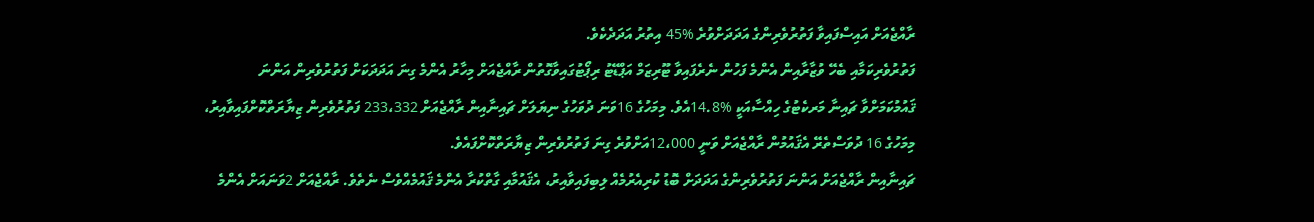ރާއްޖެއަށް އައިސްފައިވާ ފަތުރުވެރިންގެ އަދަދަށްވުރެ %45 އިތުރު އަދަދެކެވެ.
ފަތުރުވެރިކަމާއި ބެހޭ ވުޒާރާއިން އެންމެ ފަހުން ނެރެފައިވާ ޓޫރިޒަމް އަޕްޑޭޓު ރިޕޯޓުގައިވާގޮތުން ރާއްޖެއަށް މިހާރު އެންމެ ގިނަ އަދަދަކަށް ފަތުރުވެރިން އަންނަ ޤައުމުކަމަށްވާ ޗައިނާ މަރކެޓުގެ ހިއްސާއަކީ %14.8އެވެ. މިމަހުގެ 16ވަނަ ދުވަހުގެ ނިޔަލަށް ޗައިނާއިން ރާއްޖެއަށް 233،332 ފަތުރުވެރިން ޒިޔާރަތްކޮށްފައިވާއިރު، މިމަހުގެ 16 ދުވަސްތެރޭ އެޤައުމުން ރާއްޖެއަށް ވަނީ 12،000އަށްވުރެ ގިނަ ފަތުރުވެރިން ޒިޔާރަތްކޮށްފައެވެ.
ޗައިނާއިން ރާއްޖެއަށް އަންނަ ފަތުރުވެރިންގެ އަދަދަށް ބޮޑު ކުރިއެރުމެއް ލިބިފައިވާއިރު، އެޤައުމާއި ގާތްކުރާ އެންމެ ޤައުމެއްވެސް ނެތެވެ. ރާއްޖެއަށް 2ވަނައަށް އެންމެ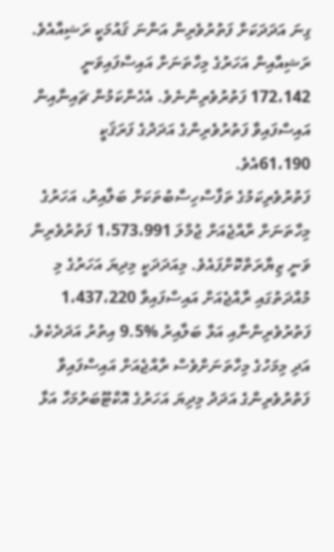ގިނަ އަދަދަކަށް ފަތުރުވެރިން އަންނަ ޤައުމަކީ ރަޝިއާއެވެ. ރަޝިއާއިން އަހަރުގެ މިހާތަނަށް އައިސްފައިވަނީ 172،142 ފަތުރުވެރިންނެވެ. އެހެންކަމުން ޗައިނާއިން އައިސްފައިވާ ފަތުރުވެރިންގެ އަދަދުގެ ފަރަޤަކީ 61،190އެވެ.
ފަތުރުވެރިކަމުގެ ތަފާސްހިސާބުތަކަށް ބަލާއިރު، އަހަރުގެ މިހާތަނަށް ރާއްޖެއަށް ޖުމްލަ 1،573،991 ފަތުރުވެރިން ވަނީ ޒިޔާރަތްކޮށްފައެވެ. މިއަދަދަކީ މިދިޔަ އަހަރުގެ މި މުއްދަތުގައި ރާއްޖެއަށް އައިސްފައިވާ 1،437،220 ފަތުރުވެރިންނާއި އަޅާ ބަލާއިރު %9.5 އިތުރު އަދަދެކެވެ.
އަދި މިމަހުގެ މިހާތަނަށްވެސް ރާއްޖެއަށް އައިސްފައިވާ ފަތުރުވެރިންގެ އަދަދު މިދިޔަ އަހަރުގެ އޮކްޓޫބަރުމަހާ އަޅާ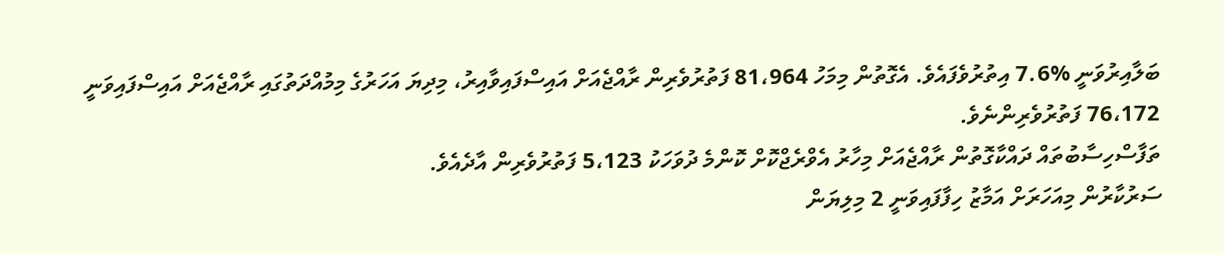ބަލާއިރުވަނީ %7.6 އިތުރުވެފައެވެ. އެގޮތުން މިމަހު 81،964 ފަތުރުވެރިން ރާއްޖެއަށް އައިސްފައިވާއިރު، މިދިޔަ އަހަރުގެ މިމުއްދަތުގައި ރާއްޖެއަށް އައިސްފައިވަނީ 76،172 ފަތުރުވެރިންނެވެ.
ތަފާސްހިސާބުތައް ދައްކާގޮތުން ރާއްޖެއަށް މިހާރު އެވްރެޖްކޮށް ކޮންމެ ދުވަހަކު 5،123 ފަތުރުވެރިން އާދެއެވެ.
ސަރުކާރުން މިއަހަރަށް އަމާޒު ހިފާފައިވަނީ 2 މިލިޔަން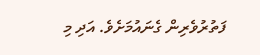ފަތުރުވެރިން ގެނައުމަށެވެ. އަދި މި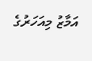އަމާޒު މިއަހަރުގެ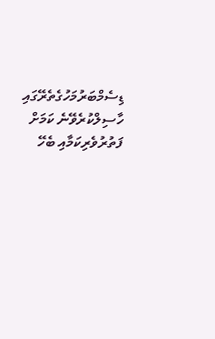ޑިސެމްބަރުމަހުގެތެރޭގައި ހާސިލްކުރެވޭނެ ކަމަށް ފަތުރުވެރިކަމާއި ބެހޭ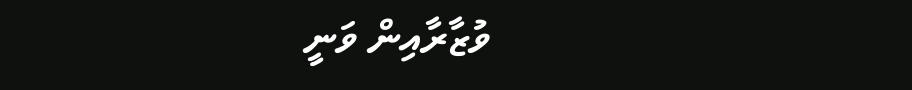ވުޒާރާއިން ވަނީ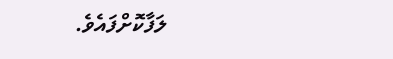ލަފާކޮށްފައެވެ.